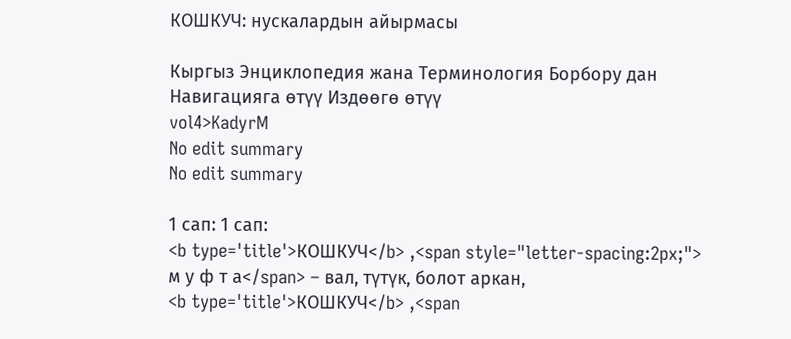КОШКУЧ: нускалардын айырмасы

Кыргыз Энциклопедия жана Терминология Борбору дан
Навигацияга өтүү Издөөгө өтүү
vol4>KadyrM
No edit summary
No edit summary

1 сап: 1 сап:
<b type='title'>КОШКУЧ</b> ,<span style="letter-spacing:2px;"> м у ф т а</span> – вал, түтүк, болот аркан,
<b type='title'>КОШКУЧ</b> ,<span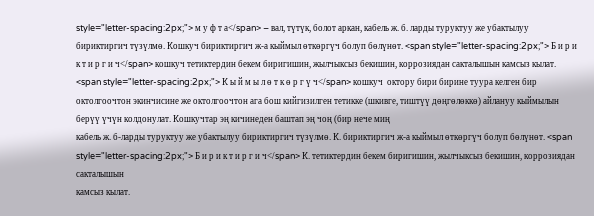style="letter-spacing:2px;"> м у ф т а</span> – вал, түтүк, болот аркан, кабель ж. б. ларды туруктуу же убактылуу бириктиргич түзүлмө. Кошкуч бириктиргич ж-а кыймыл өткөргүч болуп бөлүнөт. <span style="letter-spacing:2px;"> Б и р и к т и р г и ч</span> кошкуч тетиктердин бекем биригишин, жылчыксыз бекишин, коррозиядан сакталышын камсыз кылат. <span style="letter-spacing:2px;"> К ы й м ы л ө т к ө р г ү ч</span> кошкуч  октору бири бирине туура келген бир октолгоочтон экинчисине же октолгоочтон ага бош кийгизилген тетикке (шкивге, тиштүү дөңгөлөккө) айлануу кыймылын берүү үчүн колдонулат. Кошкучтар эң кичинеден баштап эң чоң (бир нече миң
кабель ж. б-ларды туруктуу же убактылуу бириктиргич түзүлмө. К. бириктиргич ж-а кыймыл өткөргүч болуп бөлүнөт. <span style="letter-spacing:2px;"> Б и р и к т и р г и ч</span> К. тетиктердин бекем биригишин, жылчыксыз бекишин, коррозиядан сакталышын
камсыз кылат.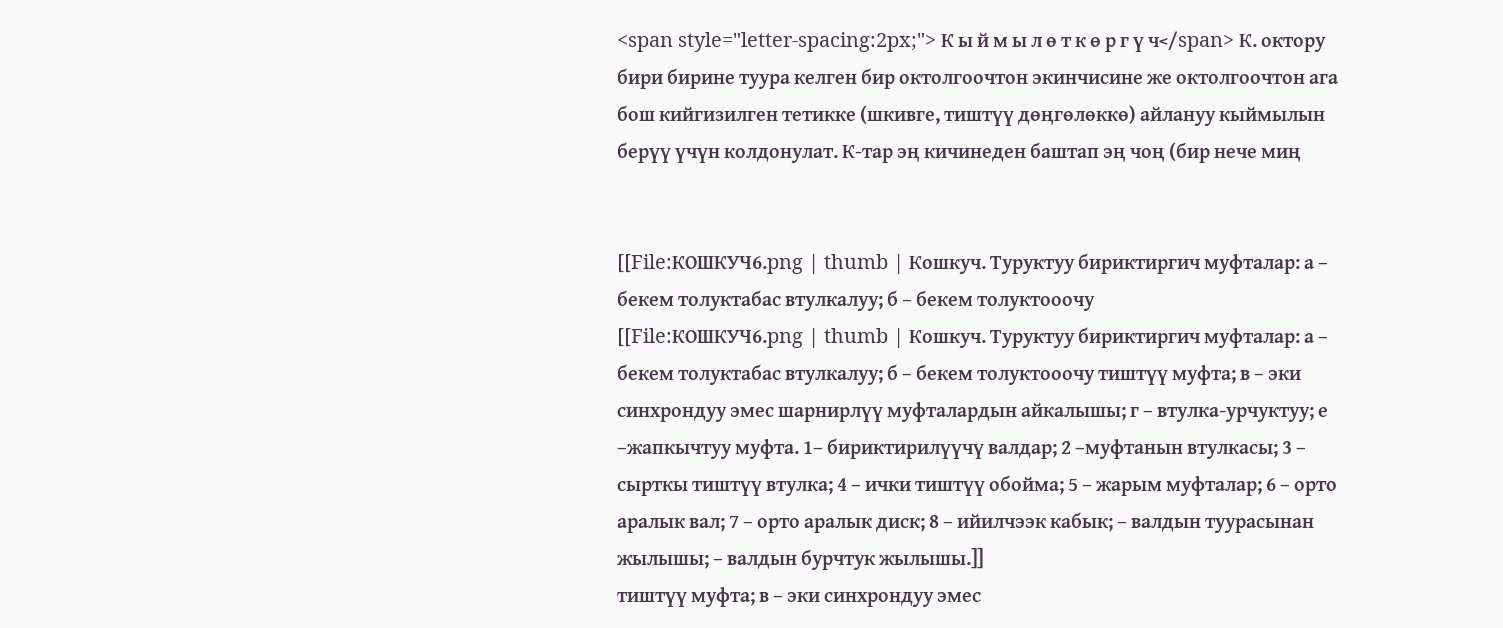<span style="letter-spacing:2px;"> К ы й м ы л ө т к ө р г ү ч</span> К. октору бири бирине туура келген бир октолгоочтон экинчисине же октолгоочтон ага бош кийгизилген тетикке (шкивге, тиштүү дөңгөлөккө) айлануу кыймылын берүү үчүн колдонулат. К-тар эң кичинеден баштап эң чоң (бир нече миң


[[File:КОШКУЧ6.png | thumb | Кошкуч. Туруктуу бириктиргич муфталар: а – бекем толуктабас втулкалуу; б – бекем толуктооочу
[[File:КОШКУЧ6.png | thumb | Кошкуч. Туруктуу бириктиргич муфталар: а – бекем толуктабас втулкалуу; б – бекем толуктооочу тиштүү муфта; в – эки синхрондуу эмес шарнирлүү муфталардын айкалышы; г – втулка-урчуктуу; е –жапкычтуу муфта. 1– бириктирилүүчү валдар; 2 –муфтанын втулкасы; 3 – сырткы тиштүү втулка; 4 – ички тиштүү обойма; 5 – жарым муфталар; 6 – орто аралык вал; 7 – орто аралык диск; 8 – ийилчээк кабык; – валдын туурасынан жылышы; – валдын бурчтук жылышы.]]
тиштүү муфта; в – эки синхрондуу эмес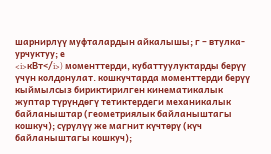шарнирлүү муфталардын айкалышы; г – втулка-урчуктуу; е
<i>кВт</i>) моменттерди, кубаттуулуктарды берүү үчүн колдонулат. кошкучтарда моменттерди берүү кыймылсыз бириктирилген кинематикалык жуптар түрүндөгү тетиктердеги механикалык байланыштар (геометриялык байланыштагы кошкуч); сүрүлүү же магнит күчтөрү (күч байланыштагы кошкуч);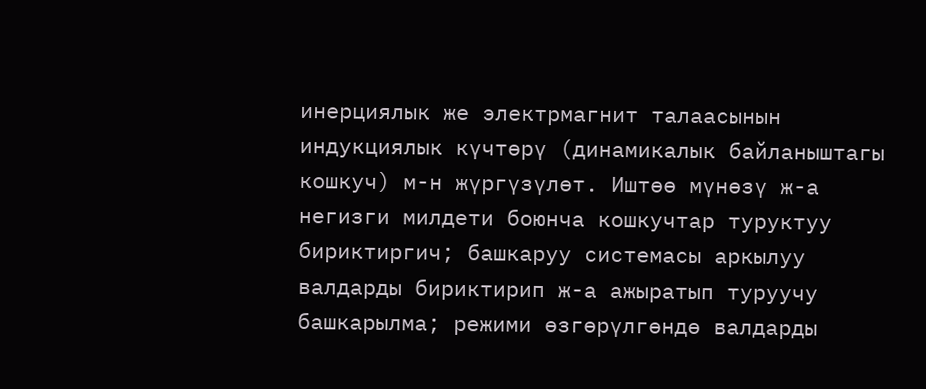инерциялык же электрмагнит талаасынын индукциялык күчтөрү (динамикалык байланыштагы кошкуч) м-н жүргүзүлөт. Иштөө мүнөзү ж-а негизги милдети боюнча кошкучтар туруктуу бириктиргич; башкаруу системасы аркылуу валдарды бириктирип ж-а ажыратып туруучу башкарылма; режими өзгөрүлгөндө валдарды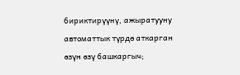бириктирүүнү, ажыратууну автоматтык түрдө аткарган өзүн өзү башкаргыч;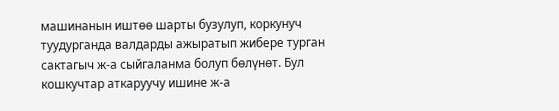машинанын иштөө шарты бузулуп, коркунуч туудурганда валдарды ажыратып жибере турган сактагыч ж-а сыйгаланма болуп бөлүнөт. Бул кошкучтар аткаруучу ишине ж-а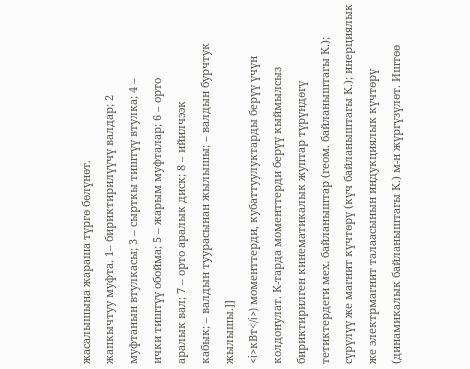жасалышына жараша түргө бөлүнөт.
жапкычтуу муфта. 1– бириктирилүүчү валдар; 2
муфтанын втулкасы; 3 – сырткы тиштүү втулка; 4 –
ички тиштүү обойма; 5 – жарым муфталар; 6 – орто
аралык вал; 7 – орто аралык диск; 8 – ийилчээк
кабык; – валдын туурасынан жылышы; – валдын бурчтук жылышы.]]
<i>кВт</i>) моменттерди, кубаттуулуктарды берүү үчүн колдонулат. К-тарда моменттерди берүү кыймылсыз бириктирилген кинематикалык жуптар түрүндөгү тетиктердеги мех. байланыштар (геом. байланыштагы К.); сүрүлүү же магнит күчтөрү (күч байланыштагы К.); инерциялык же электрмагнит талаасынын индукциялык күчтөрү (динамикалык байланыштагы К.) м-н жүргүзүлөт. Иштөө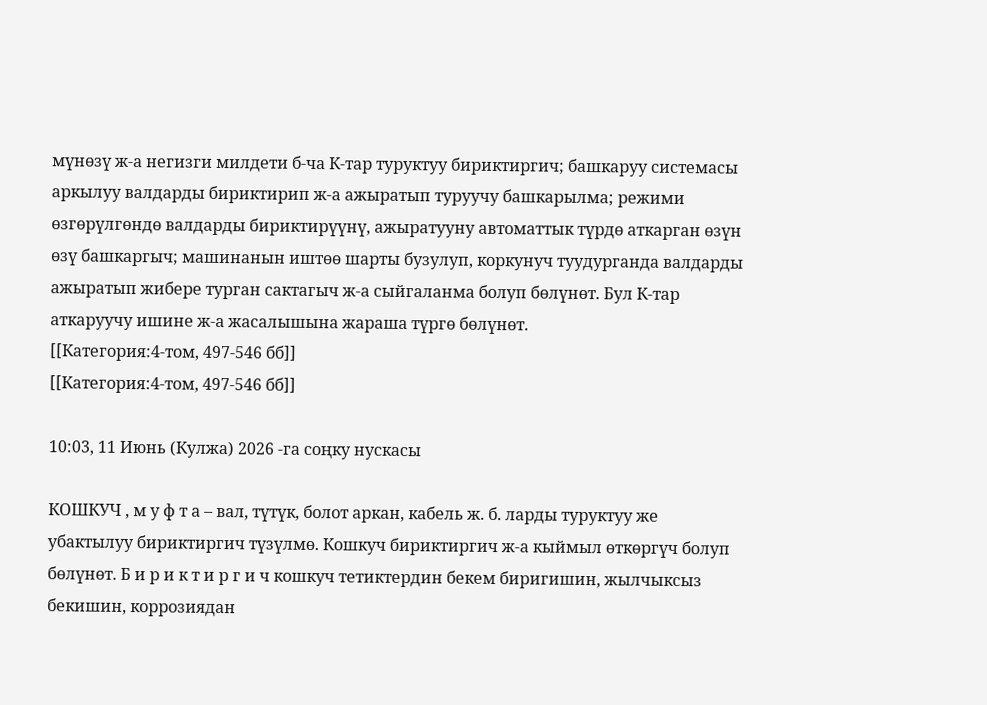мүнөзү ж-а негизги милдети б-ча К-тар туруктуу бириктиргич; башкаруу системасы аркылуу валдарды бириктирип ж-а ажыратып туруучу башкарылма; режими өзгөрүлгөндө валдарды бириктирүүнү, ажыратууну автоматтык түрдө аткарган өзүн өзү башкаргыч; машинанын иштөө шарты бузулуп, коркунуч туудурганда валдарды ажыратып жибере турган сактагыч ж-а сыйгаланма болуп бөлүнөт. Бул К-тар аткаруучу ишине ж-а жасалышына жараша түргө бөлүнөт.
[[Категория:4-том, 497-546 бб]]
[[Категория:4-том, 497-546 бб]]

10:03, 11 Июнь (Кулжа) 2026 -га соңку нускасы

КОШКУЧ , м у ф т а – вал, түтүк, болот аркан, кабель ж. б. ларды туруктуу же убактылуу бириктиргич түзүлмө. Кошкуч бириктиргич ж-а кыймыл өткөргүч болуп бөлүнөт. Б и р и к т и р г и ч кошкуч тетиктердин бекем биригишин, жылчыксыз бекишин, коррозиядан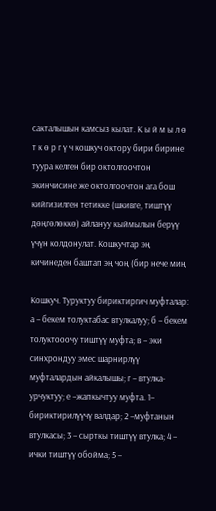сакталышын камсыз кылат. К ы й м ы л ө т к ө р г ү ч кошкуч октору бири бирине туура келген бир октолгоочтон экинчисине же октолгоочтон ага бош кийгизилген тетикке (шкивге, тиштүү дөңгөлөккө) айлануу кыймылын берүү үчүн колдонулат. Кошкучтар эң кичинеден баштап эң чоң (бир нече миң

Кошкуч. Туруктуу бириктиргич муфталар: а – бекем толуктабас втулкалуу; б – бекем толуктооочу тиштүү муфта; в – эки синхрондуу эмес шарнирлүү муфталардын айкалышы; г – втулка-урчуктуу; е –жапкычтуу муфта. 1– бириктирилүүчү валдар; 2 –муфтанын втулкасы; 3 – сырткы тиштүү втулка; 4 – ички тиштүү обойма; 5 –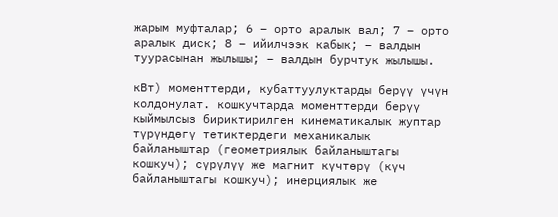жарым муфталар; 6 – орто аралык вал; 7 – орто аралык диск; 8 – ийилчээк кабык; – валдын туурасынан жылышы; – валдын бурчтук жылышы.

кВт) моменттерди, кубаттуулуктарды берүү үчүн колдонулат. кошкучтарда моменттерди берүү кыймылсыз бириктирилген кинематикалык жуптар түрүндөгү тетиктердеги механикалык байланыштар (геометриялык байланыштагы кошкуч); сүрүлүү же магнит күчтөрү (күч байланыштагы кошкуч); инерциялык же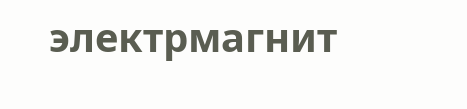электрмагнит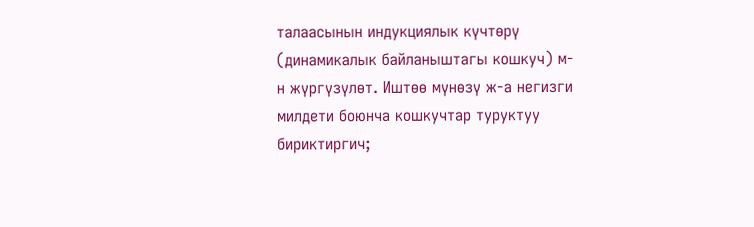талаасынын индукциялык күчтөрү (динамикалык байланыштагы кошкуч) м-н жүргүзүлөт. Иштөө мүнөзү ж-а негизги милдети боюнча кошкучтар туруктуу бириктиргич;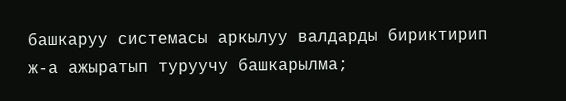башкаруу системасы аркылуу валдарды бириктирип ж-а ажыратып туруучу башкарылма;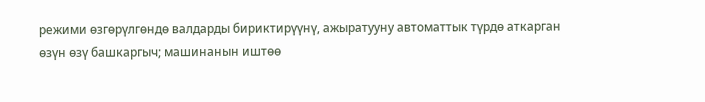режими өзгөрүлгөндө валдарды бириктирүүнү, ажыратууну автоматтык түрдө аткарган өзүн өзү башкаргыч; машинанын иштөө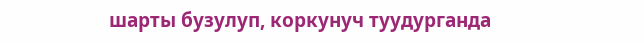шарты бузулуп, коркунуч туудурганда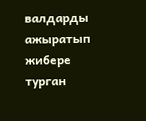валдарды ажыратып жибере турган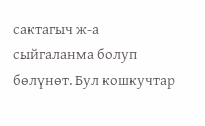сактагыч ж-а сыйгаланма болуп бөлүнөт. Бул кошкучтар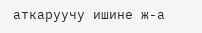аткаруучу ишине ж-а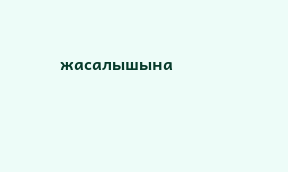жасалышына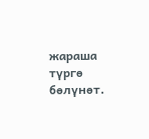жараша түргө бөлүнөт.